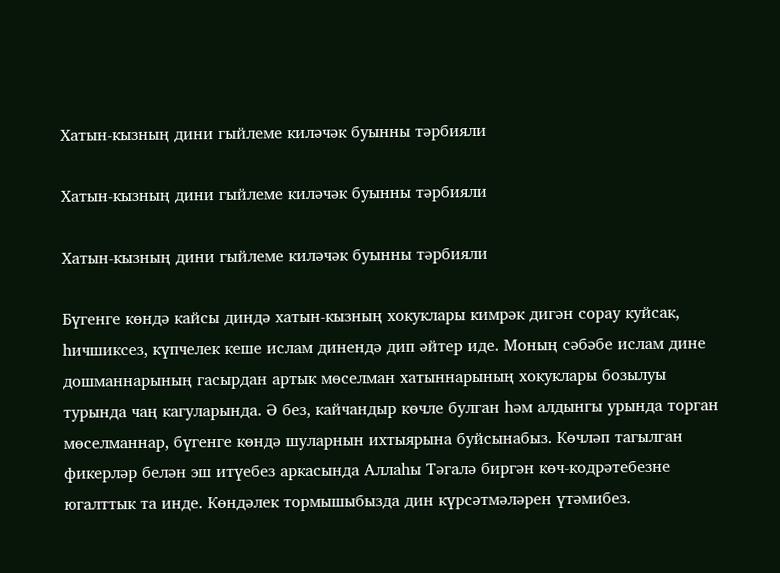Хатын-кызның дини гыйлеме киләчәк буынны тәрбияли

Хатын-кызның дини гыйлеме киләчәк буынны тәрбияли

Хатын-кызның дини гыйлеме киләчәк буынны тәрбияли

Бүгенге көндә кайсы диндә хатын-кызның хокуклары кимрәк дигән сорау куйсак, һичшиксез, күпчелек кеше ислам динендә дип әйтер иде. Моның сәбәбе ислам дине дошманнарының гасырдан артык мөселман хатыннарының хокуклары бозылуы турында чаң кагуларында. Ә без, кайчандыр көчле булган һәм алдынгы урында торган мөселманнар, бүгенге көндә шуларнын ихтыярына буйсынабыз. Көчләп тагылган фикерләр белән эш итүебез аркасында Аллаһы Тәгалә биргән көч-кодрәтебезне югалттык та инде. Көндәлек тормышыбызда дин күрсәтмәләрен үтәмибез.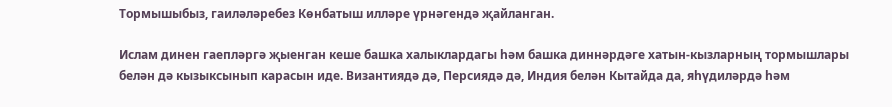Тормышыбыз, гаиләләребез Көнбатыш илләре үрнәгендә җайланган.

Ислам динен гаепләргә җыенган кеше башка халыклардагы һәм башка диннәрдәге хатын-кызларның тормышлары белән дә кызыксынып карасын иде. Византиядә дә, Персиядә дә, Индия белән Кытайда да, яһүдиләрдә һәм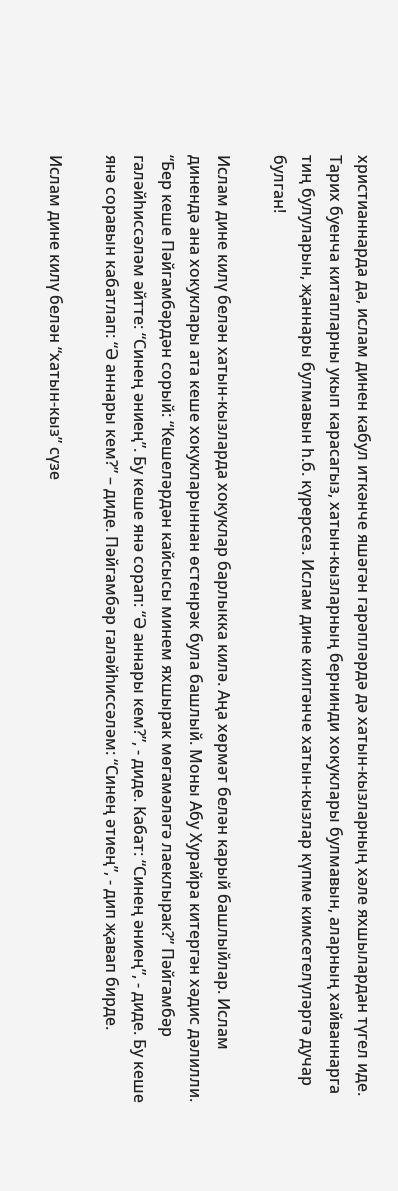христианнарда да, ислам динен кабул иткәнче яшәгән гарәпләрдә дә хатын-кызларның хәле яхшылардан түгел иде. Тарих буенча китапларны укып карасагыз, хатын-кызларның бернинди хокуклары булмавын, аларның хайваннарга тиң булуларын, җаннары булмавын һ.б. күрерсез. Ислам дине килгәнче хатын-кызлар күпме кимсетелүләргә дучар булган!

Ислам дине килү белән хатын-кызларда хокуклар барлыкка килә. Аңа хөрмәт белән карый башлыйлар. Ислам динендә ана хокуклары ата кеше хокукларыннан өстенрәк була башлый. Моны Абу Хурайра китергән хәдис дәлилли. “Бер кеше Пәйгамбәрдән сорый: “Кешеләрдән кайсысы минем яхшырак мөгамәләгә лаеклырак?” Пәйгамбәр галәйһиссәләм әйтте: “Синең әниең”. Бу кеше янә сорап: “Ә аннары кем?”, - диде. Кабат: “Синең әниең”, - диде. Бу кеше янә соравын кабатлап: “Ә аннары кем?” – диде. Пәйгамбәр галәйһиссәләм: “Синең әтиең”, - дип җавап бирде.

Ислам дине килү белән “хатын-кыз” сүзе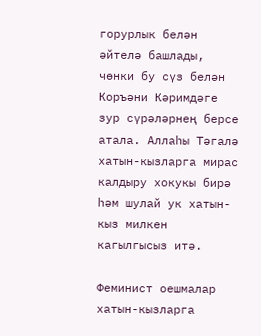горурлык белән әйтелә башлады, чөнки бу сүз белән Коръәни Кәримдәге зур сүрәләрнең берсе атала. Аллаһы Тәгалә хатын-кызларга мирас калдыру хокукы бирә һәм шулай ук хатын-кыз милкен кагылгысыз итә.

Феминист оешмалар хатын-кызларга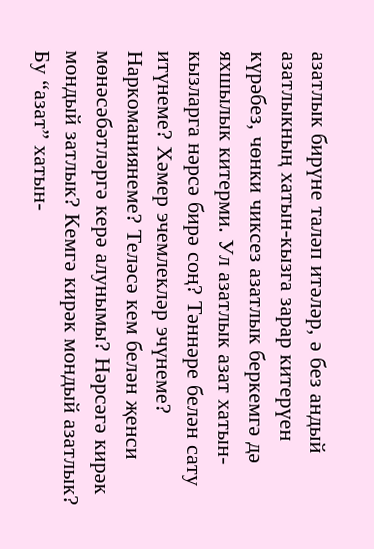азатлык бирүне таләп итәләр, ә без андый азатлыкның хатын-кызга зарар китерүен күрәбез, чөнки чиксез азатлык беркемгә дә яхшылык китерми. Ул азатлык азат хатын-кызларга нәрсә бирә соң? Тәннәре белән сату итүнеме? Хәмер эчемлекләр эчүнеме? Наркоманиянеме? Теләсә кем белән җенси мөнәсәбәтләргә керә алунымы? Нәрсәгә кирәк мондый затлык? Кемгә кирәк мондый азатлык? Бу “азат” хатын-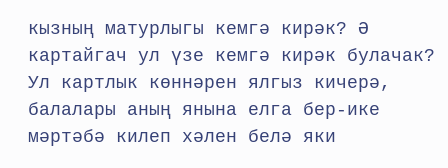кызның матурлыгы кемгә кирәк? Ә картайгач ул үзе кемгә кирәк булачак? Ул картлык көннәрен ялгыз кичерә, балалары аның янына елга бер-ике мәртәбә килеп хәлен белә яки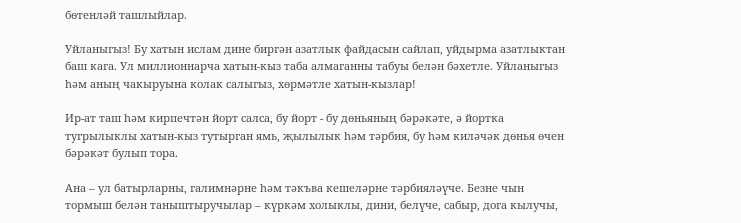бөтенләй ташлыйлар.

Уйланыгыз! Бу хатын ислам дине биргән азатлык файдасын сайлап, уйдырма азатлыктан баш кага. Ул миллионнарча хатын-кыз таба алмаганны табуы белән бәхетле. Уйланыгыз һәм аның чакыруына колак салыгыз, хөрмәтле хатын-кызлар!

Ир-ат таш һәм кирпечтән йорт салса, бу йорт - бу дөньяның бәрәкәте, ә йортка тугрылыклы хатын-кыз тутырган ямь, җылылык һәм тәрбия, бу һәм киләчәк дөнья өчен бәрәкәт булып тора.

Ана – ул батырларны, галимнәрне һәм тәкъва кешеләрне тәрбияләүче. Безне чын тормыш белән таныштыручылар – күркәм холыклы, дини, белүче, сабыр, дога кылучы,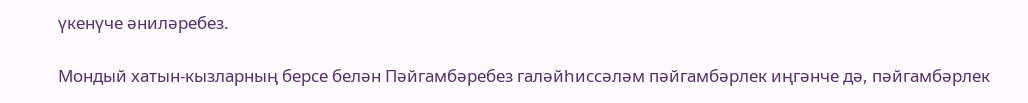үкенүче әниләребез.

Мондый хатын-кызларның берсе белән Пәйгамбәребез галәйһиссәләм пәйгамбәрлек иңгәнче дә, пәйгамбәрлек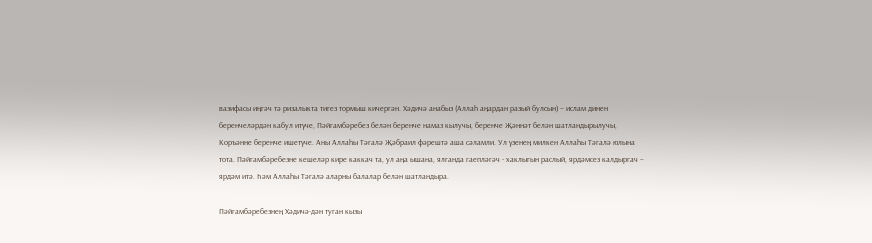вазифасы иңгәч тә ризалыкта тигез тормыш кичергән. Хәдичә анабыз (Аллаһ аңардан разый булсын) – ислам динен беренчеләрдән кабул итүче, Пәйгамбәребез белән беренче намаз кылучы, беренче Җәннәт белән шатландырылучы, Коръәнне беренче ишетүче. Аны Аллаһы Тәгалә Җәбраил фәрештә аша сәламли. Ул үзенең милкен Аллаһы Тәгалә юлына тота. Пәйгамбәребезне кешеләр кире каккач та, ул аңа ышана, ялганда гаепләгәч - хаклыгын раслый, ярдәмсез калдыргач – ярдәм итә. Һәм Аллаһы Тәгалә аларны балалар белән шатландыра.

Пәйгамбәребезнең Хәдичә-дән туган кызы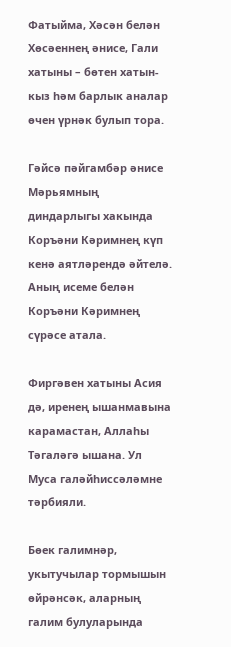Фатыйма, Хәсән белән Хөсәеннең әнисе, Гали хатыны – бөтен хатын-кыз һәм барлык аналар өчен үрнәк булып тора.

Гәйсә пәйгамбәр әнисе Мәрьямның диндарлыгы хакында Коръәни Кәримнең күп кенә аятләрендә әйтелә. Аның исеме белән Коръәни Кәримнең сүрәсе атала.

Фиргәвен хатыны Асия дә, иренең ышанмавына карамастан, Аллаһы Тәгаләгә ышана. Ул Муса галәйһиссәләмне тәрбияли.

Бөек галимнәр, укытучылар тормышын өйрәнсәк, аларның галим булуларында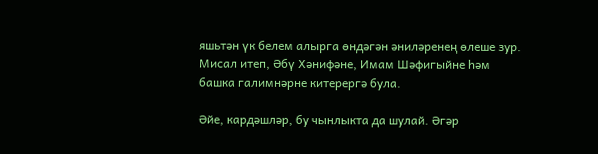яшьтән үк белем алырга өндәгән әниләренең өлеше зур. Мисал итеп, Әбү Хәнифәне, Имам Шәфигыйне һәм башка галимнәрне китерергә була.

Әйе, кардәшләр, бу чынлыкта да шулай. Әгәр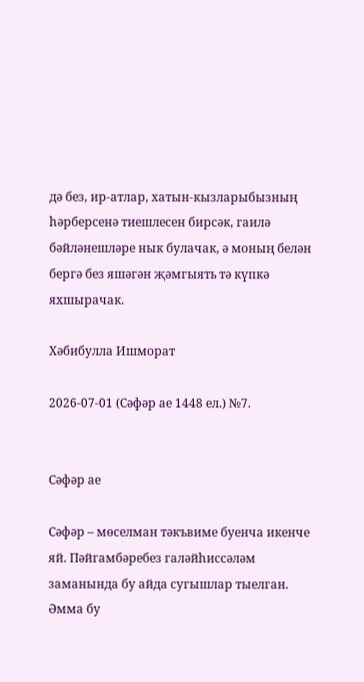дә без, ир-атлар, хатын-кызларыбызның һәрберсенә тиешлесен бирсәк, гаилә бәйләнешләре нык булачак, ә моның белән бергә без яшәгән җәмгыять тә күпкә яхшырачак.

Хәбибулла Ишморат

2026-07-01 (Сәфәр ае 1448 ел.) №7.


Сәфәр ае

Сәфәр – мөселман тәкъвиме буенча икенче яй. Пәйгамбәребез галәйһиссәләм заманында бу айда сугышлар тыелган.   Әмма бу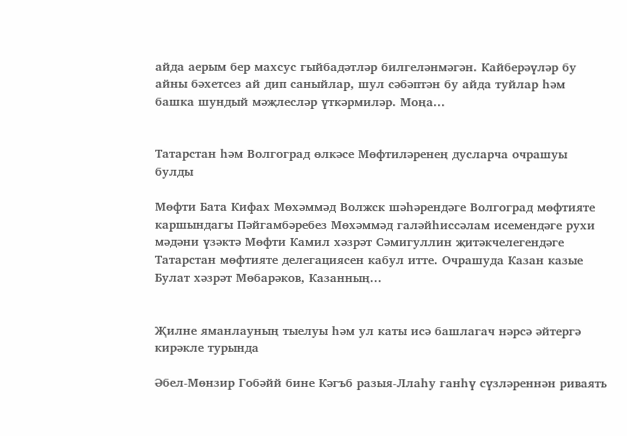айда аерым бер махсус гыйбадәтләр билгеләнмәгән. Кайберәүләр бу айны бәхетсез ай дип саныйлар, шул сәбәптән бу айда туйлар һәм башка шундый мәҗлесләр үткәрмиләр. Моңа...


Татарстан һәм Волгоград өлкәсе Мөфтиләренең дусларча очрашуы булды

Мөфти Бата Кифах Мөхәммәд Волжск шәһәрендәге Волгоград мөфтияте каршындагы Пәйгамбәребез Мөхәммәд галәйһиссәлам исемендәге рухи мәдәни үзәктә Мөфти Камил хәзрәт Сәмигуллин җитәкчелегендәге Татарстан мөфтияте делегациясен кабул итте. Очрашуда Казан казые Булат хәзрәт Мөбарәков, Казанның...


Җилне яманлауның тыелуы һәм ул каты исә башлагач нәрсә әйтергә кирәкле турында

Әбел-Мөнзир Гобәйй бине Кәгъб разыя-Ллаһу ганһү сүзләреннән риваять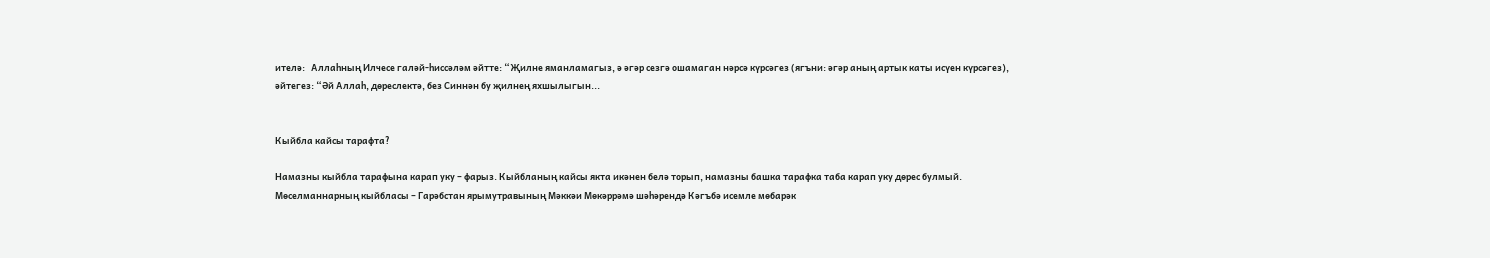ителә:   Аллаһның Илчесе галәй-һиссәләм әйтте: “Җилне яманламагыз, ә әгәр сезгә ошамаган нәрсә күрсәгез (ягъни: әгәр аның артык каты исүен күрсәгез), әйтегез: “Әй Аллаһ, дөреслектә, без Синнән бу җилнең яхшылыгын...


Кыйбла кайсы тарафта?

Намазны кыйбла тарафына карап уку – фарыз. Кыйбланың кайсы якта икәнен белә торып, намазны башка тарафка таба карап уку дөрес булмый. Мөселманнарның кыйбласы – Гарәбстан ярымутравының Мәккәи Мөкәррәмә шәһәрендә Кәгъбә исемле мөбарәк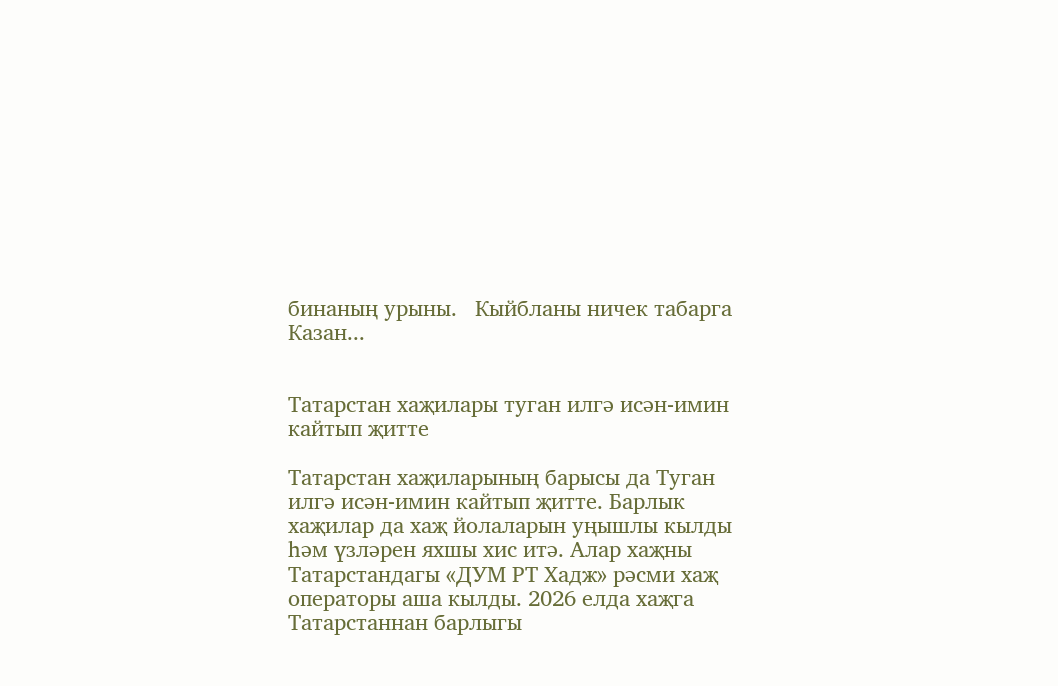бинаның урыны.   Кыйбланы ничек табарга Казан...


Татарстан хаҗилары туган илгә исән-имин кайтып җитте

Татарстан хаҗиларының барысы да Туган илгә исән-имин кайтып җитте. Барлык хаҗилар да хаҗ йолаларын уңышлы кылды һәм үзләрен яхшы хис итә. Алар хаҗны Татарстандагы «ДУМ РТ Хадж» рәсми хаҗ операторы аша кылды. 2026 елда хаҗга Татарстаннан барлыгы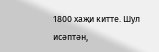1800 хаҗи китте. Шул исәптән,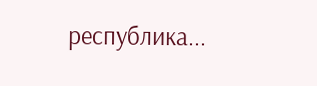республика...